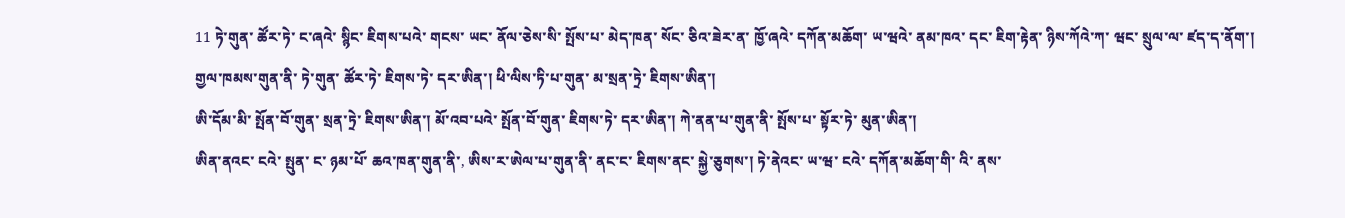11 ཏེ་གུན་ ཚོར་ཏེ་ ང་ཞའེ་ སྙིང་ ཇིགས་པའེ་ གངས་ ཡང་ ནོལ་ཅེས་སི་ སྤོས་པ་ མེད་ཁན་ སོང་ ཅིའ་ཟེར་ན་ ཁྱོ་ཞའེ་ དཀོན་མཆོག་ ཡ་ཝའེ་ ནམ་ཁའ་ དང་ ཇིག་རྟེན་ ཉིས་ཀོའེ་ཀ་ ཝང་ སྲུལ་ལ་ ཛད་ད་ནོག་།
གྱལ་ཁམས་གུན་ནི་ ཏེ་གུན་ ཚོར་ཏེ་ ཇིགས་ཏེ་ དར་ཨིན་། ཕི་ལིས་ཏི་པ་གུན་ མ་སྲན་ཏྲེ་ ཇིགས་ཨིན་།
ཨི་དོམ་མི་ སྤོན་བོ་གུན་ སྲན་ཏྲེ་ ཇིགས་ཨིན་། མོ་འབ་པའེ་ སྤོན་བོ་གུན་ ཇིགས་ཏེ་ དར་ཨིན་། ཀེ་ནན་པ་གུན་ནི་ སྤོས་པ་ སྟོར་ཏེ་ མུན་ཨིན་།
ཨིན་ནའང་ ངའེ་ སྤུན་ ང་ ཉམ་པོ་ ཆའ་ཁན་གུན་ནི་, ཨིས་ར་ཨེལ་པ་གུན་ནི་ ནང་ང་ ཇིགས་ནང་ སྐྱེ་ཅུགས་། ཏེ་ནེའང་ ཡ་ཝ་ ངའེ་ དཀོན་མཆོག་གི་ འི་ ནས་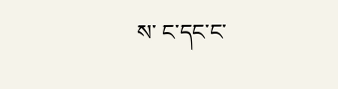ས་ ང་དང་ང་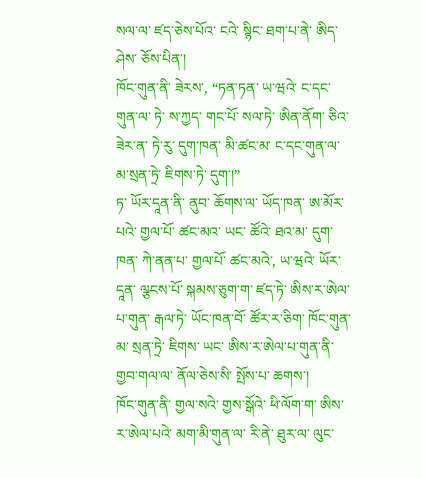སལ་ལ་ ཛད་ཅེས་པོའ་ ངའེ་ སྙིང་ ཐག་པ་ནེ་ ཨིད་ཤེས་ ཅོས་པིན་།
ཁོང་གུན་ནི་ ཟེརས་, “ཏན་ཏན་ ཡ་ཝའེ་ ང་དང་གུན་ལ་ ཏེ་ ས་ཀྱད་ གང་པོ་ སལ་ཏེ་ ཨིན་ནོག་ ཅིའ་ཟེར་ན་ ཏེ་རུ་ དུག་ཁན་ མི་ཚང་མ་ ང་དང་གུན་ལ་ མ་སྲན་ཏྲེ་ ཇིགས་ཏེ་ དུག་།”
ཏ་ ཡོར་དཱན་ནི་ ནུབ་ ཆོགས་ལ་ ཡོད་ཁན་ ཨ་མོར་པའེ་ གྱལ་པོ་ ཚང་མའ་ ཡང་ ཚོའེ་ ཐའ་མ་ དུག་ཁན་ ཀེ་ནན་པ་ གྱལ་པོ་ ཚང་མའེ་, ཡ་ཝའེ་ ཡོར་དཱན་ ལྩངས་པོ་ སྐམས་ཅུག་ག་ ཛད་ཏེ་ ཨིས་ར་ཨེལ་པ་གུན་ རྒལ་ཏེ་ ཡོང་ཁན་བོ་ ཚོར་ར་ཅིག་ ཁོང་གུན་ མ་ སྲན་ཏྲེ་ ཇིགས་ ཡང་ ཨིས་ར་ཨེལ་པ་གུན་ནི་ གྱབ་གལ་ལ་ ནོལ་ཅེས་སི་ སྤོས་པ་ ཆགས་།
ཁོང་གུན་ནི་ གྱལ་སའེ་ གྱས་སྒོའེ་ ཕི་ལོག་ག་ ཨིས་ར་ཨེལ་པའེ་ མག་མི་གུན་ལ་ རི་ནེ་ ཐུར་ལ་ ལུང་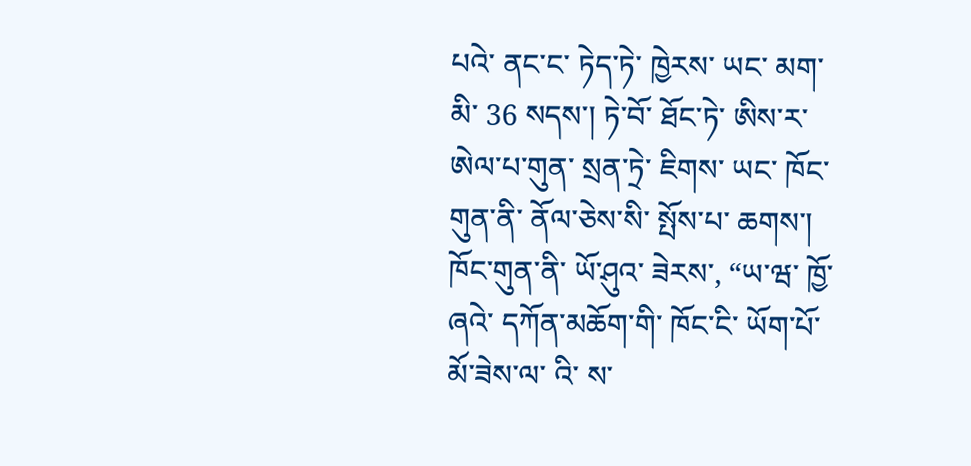པའེ་ ནང་ང་ ཏེད་ཏེ་ ཁྱེརས་ ཡང་ མག་མི་ 36 སདས་། ཏེ་བོ་ ཐོང་ཏེ་ ཨིས་ར་ཨེལ་པ་གུན་ སྲན་ཏྲེ་ ཇིགས་ ཡང་ ཁོང་གུན་ནི་ ནོལ་ཅེས་སི་ སྤོས་པ་ ཆགས་།
ཁོང་གུན་ནི་ ཡོ་ཤུའ་ ཟེརས་, “ཡ་ཝ་ ཁྱོ་ཞའེ་ དཀོན་མཆོག་གི་ ཁོང་ངི་ ཡོག་པོ་ མོ་ཟེས་ལ་ འི་ ས་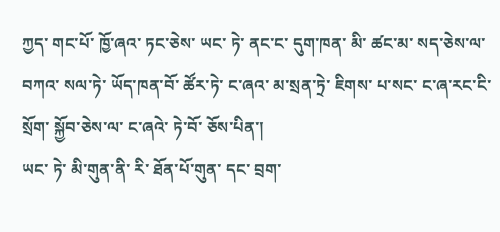ཀྱད་ གང་པོ་ ཁྱོ་ཞའ་ ཏང་ཅེས་ ཡང་ ཏེ་ ནང་ང་ དུག་ཁན་ མི་ ཚང་མ་ སད་ཅེས་ལ་ བཀའ་ སལ་ཏེ་ ཡོད་ཁན་བོ་ ཚོར་ཏེ་ ང་ཞའ་ མ་སྲན་ཏྲེ་ ཇིགས་ པ་སང་ ང་ཞ་རང་ངི་ སྲོག་ སྐྱོབ་ཅེས་ལ་ ང་ཞའེ་ ཏེ་བོ་ ཅོས་པིན་།
ཡང་ ཏེ་ མི་གུན་ནི་ རི་ ཐོན་པོ་གུན་ དང་ བྲག་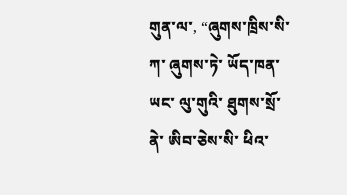གུན་ལ་, “ཞུགས་ཁྲིས་སི་ཀ་ ཞུགས་ཏེ་ ཡོད་ཁན་ ཡང་ ལུ་གུའི་ ཐུགས་སྲོ་ནེ་ ཨིབ་ཅེས་སི་ ཕིའ་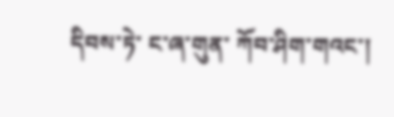དིབས་ཏེ་ ང་ཞ་གུན་ ཀོབ་ཤིག་གའང་།